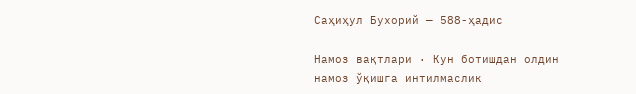Саҳиҳул Бухорий — 588-ҳадис

Намоз вақтлари · Кун ботишдан олдин намоз ўқишга интилмаслик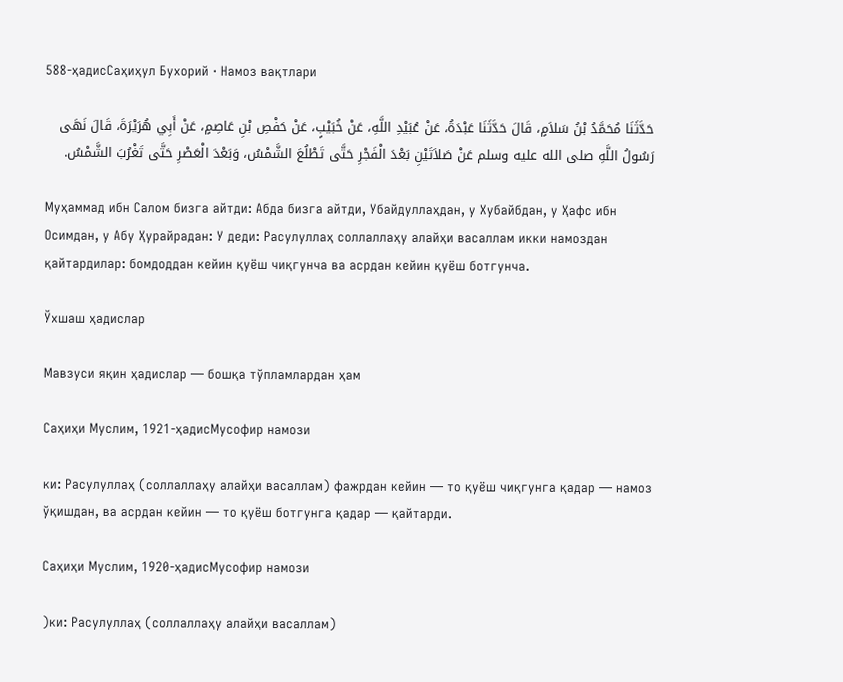588-ҳадисСаҳиҳул Бухорий · Намоз вақтлари

حَدَّثَنَا مُحَمَّدُ بْنُ سَلاَمٍ، قَالَ حَدَّثَنَا عَبْدَةُ، عَنْ عُبَيْدِ اللَّهِ، عَنْ خُبَيْبٍ، عَنْ حَفْصِ بْنِ عَاصِمٍ، عَنْ أَبِي هُرَيْرَةَ، قَالَ نَهَى رَسُولُ اللَّهِ صلى الله عليه وسلم عَنْ صَلاَتَيْنِ بَعْدَ الْفَجْرِ حَتَّى تَطْلُعَ الشَّمْسُ، وَبَعْدَ الْعَصْرِ حَتَّى تَغْرُبَ الشَّمْسُ.

Муҳаммад ибн Салом бизга айтди: Абда бизга айтди, Убайдуллаҳдан, у Хубайбдан, у Ҳафс ибн Осимдан, у Абу Ҳурайрадан: У деди: Расулуллаҳ соллаллаҳу алайҳи васаллам икки намоздан қайтардилар: бомдоддан кейин қуёш чиқгунча ва асрдан кейин қуёш ботгунча.

Ўхшаш ҳадислар

Мавзуси яқин ҳадислар — бошқа тўпламлардан ҳам

Саҳиҳи Муслим, 1921-ҳадисМусофир намози

ки: Расулуллаҳ (соллаллаҳу алайҳи васаллам) фажрдан кейин — то қуёш чиқгунга қадар — намоз ўқишдан, ва асрдан кейин — то қуёш ботгунга қадар — қайтарди.

Саҳиҳи Муслим, 1920-ҳадисМусофир намози

)ки: Расулуллаҳ (соллаллаҳу алайҳи васаллам)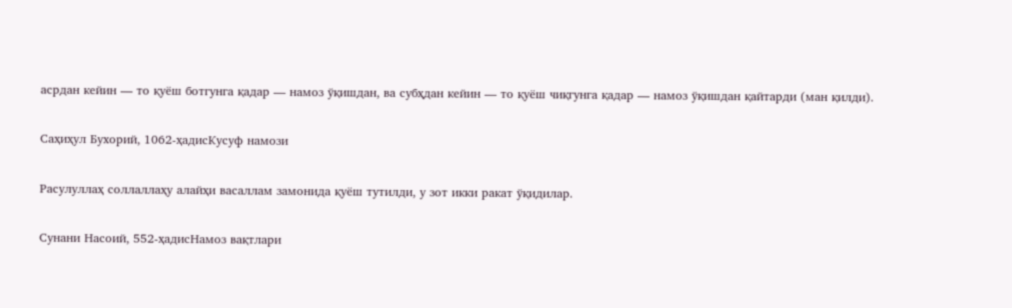асрдан кейин — то қуёш ботгунга қадар — намоз ўқишдан, ва субҳдан кейин — то қуёш чиқгунга қадар — намоз ўқишдан қайтарди (ман қилди).

Саҳиҳул Бухорий, 1062-ҳадисКусуф намози

Расулуллаҳ соллаллаҳу алайҳи васаллам замонида қуёш тутилди, у зот икки ракат ўқидилар.

Сунани Насоий, 552-ҳадисНамоз вақтлари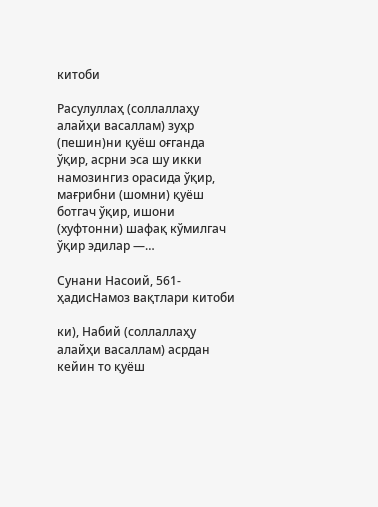китоби

Расулуллаҳ (соллаллаҳу алайҳи васаллам) зуҳр (пешин)ни қуёш оғганда ўқир, асрни эса шу икки намозингиз орасида ўқир, мағрибни (шомни) қуёш ботгач ўқир, ишони (хуфтонни) шафақ кўмилгач ўқир эдилар —…

Сунани Насоий, 561-ҳадисНамоз вақтлари китоби

ки), Набий (соллаллаҳу алайҳи васаллам) асрдан кейин то қуёш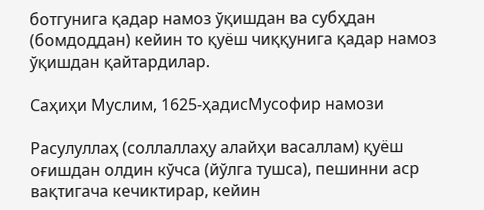ботгунига қадар намоз ўқишдан ва субҳдан (бомдоддан) кейин то қуёш чиққунига қадар намоз ўқишдан қайтардилар.

Саҳиҳи Муслим, 1625-ҳадисМусофир намози

Расулуллаҳ (соллаллаҳу алайҳи васаллам) қуёш оғишдан олдин кўчса (йўлга тушса), пешинни аср вақтигача кечиктирар, кейин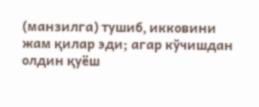(манзилга) тушиб, икковини жам қилар эди; агар кўчишдан олдин қуёш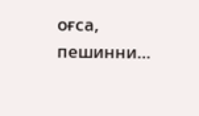оғса, пешинни…